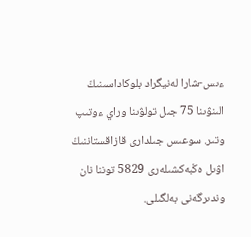ءىس-شارا لەنيگراد بلوكاداسىنىڭ الىنۋىنا 75 جىل تولۋىنا وراي ءوتىپ وتىر. سوعىس جىلدارى قازاقستاننىڭ اۋىل ەڭبەكشىلەرى 5829 توننا نان وندىرگەنى بەلگىلى.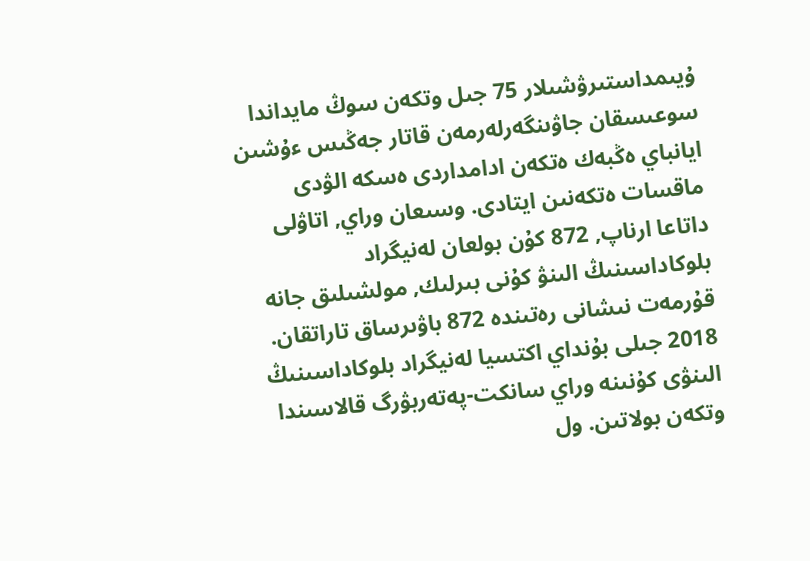ۇيىمداستىرۋشىلار 75 جىل وتكەن سوڭ مايداندا سوعىسقان جاۋىنگەرلەرمەن قاتار جەڭىس ءۇشىن ايانباي ەڭبەك ەتكەن ادامداردى ەسكە الۋدى ماقسات ەتكەنىن ايتادى. وسىعان وراي, اتاۋلى داتاعا ارناپ, 872 كۇن بولعان لەنيگراد بلوكاداسىنىڭ الىنۋ كۇنى بىرلىك, مولشىلىق جانە قۇرمەت نىشانى رەتىندە 872 باۋىرساق تاراتقان.
2018 جىلى بۇنداي اكتسيا لەنيگراد بلوكاداسىنىڭ الىنۋى كۇنىنە وراي سانكت-پەتەربۋرگ قالاسىندا وتكەن بولاتىن. ول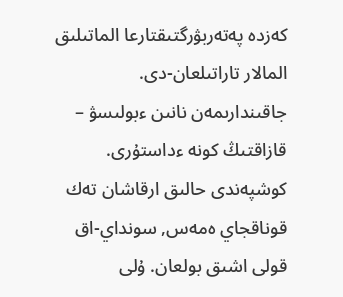كەزدە پەتەربۋرگتىقتارعا الماتىلىق المالار تاراتىلعان-دى.
جاقىندارىمەن نانىن ءبولىسۋ – قازاقتىڭ كونە ءداستۇرى. كوشپەندى حالىق ارقاشان تەك قوناقجاي ەمەس, سونداي-اق قولى اشىق بولعان. ۇلى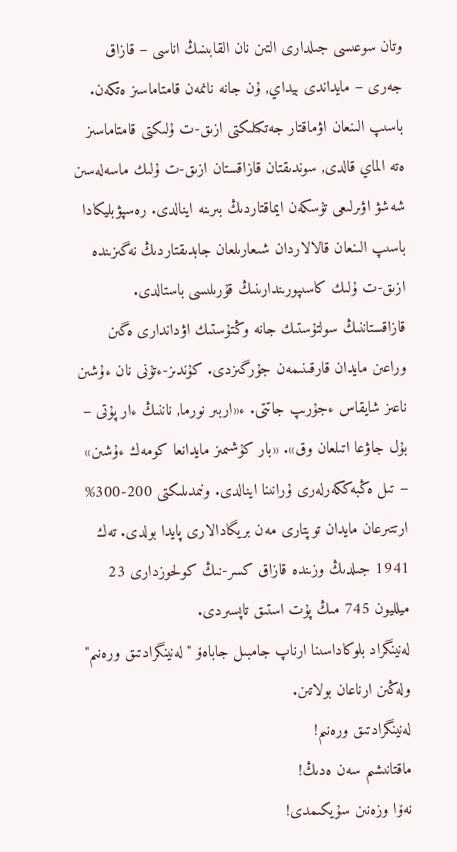وتان سوعىسى جىلدارى التىن نان القابىنىڭ اناسى – قازاق جەرى – مايداندى بيداي, ۇن جانە نانمەن قامتاماسىز ەتكەن. باسىپ الىنعان اۋماقتار جەتكىلىكتى ازىق-ت ۇلىكتى قامتاماسىز ەتە الماي قالدى, سوندىقتان قازاقستان ازىق-ت ۇلىك ماسەلەسىن شەشۋ اۋىرلىعى تۇسكەن ايماقتاردىڭ بىرىنە اينالدى. رەسپۋبليكادا باسىپ الىنعان قالالاردان شىعارىلعان جابدىقتاردىڭ نەگىزىندە ازىق-ت ۇلىك كاسىپورىندارىنىڭ قۇرىلىسى باستالدى.
قازاقستاننىڭ سولتۇستىك جانە وڭتۇستىك اۋداندارى ەگىن وراعىن مايدان قارقىنىمەن جۇرگىزدى. كۇندىز-ءتۇنى نان ءۇشىن ناعىز شايقاس ءجۇرىپ جاتتى. ء«اربىر نورما, ناننىڭ ءار پۇتى – بۇل جاۋعا اتىلعان وق». «بار كۇشىمىز مايدانعا كومەك ءۇشىن» – تىل ەڭبەككەرلەرى ۇرانىنا اينالدى. ونىمدىلىكتى 200-300% ارتتىرعان مايدان توپتارى مەن بريگادالارى پايدا بولدى. تەك 1941 جىلدىڭ وزىندە قازاق كسر-نىڭ كولحوزدارى 23 ميلليون 745 مىڭ پۇت استىق تاپسىردى.
لەنينگراد بلوكاداسىنا ارناپ جامبىل جاباەۆ "لەنينگرادتىق ورەنىم" ولەڭىن ارناعان بولاتىن.
لەنينگرادتىق ورەنىم!
ماقتانىشىم سەن ەدىڭ!
نەۆا وزەنىن سۇيكىمدى!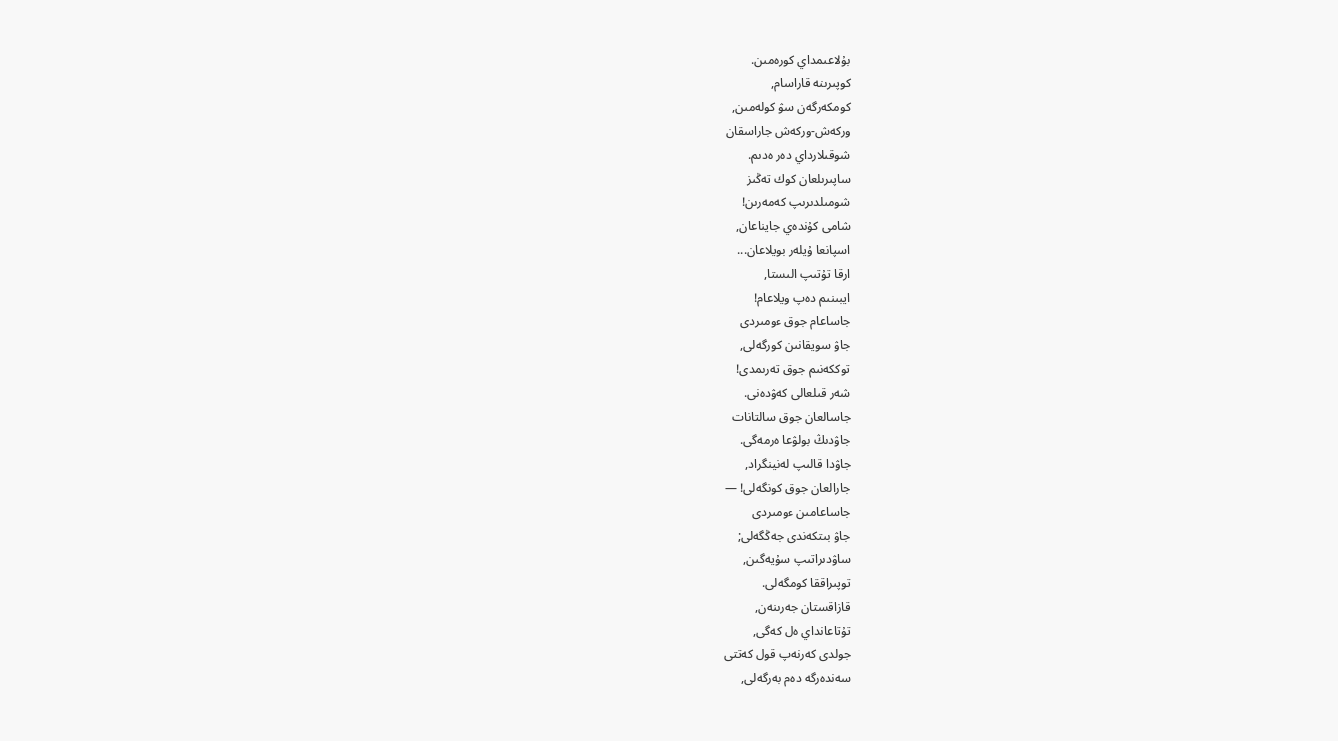بۇلاعىمداي كورەمىن.
كوپىرىنە قاراسام,
كومكەرگەن سۋ كولەمىن,
وركەش-وركەش جاراسقان
شوقىلارداي دەر ەدىم.
ساپىرىلعان كوك تەڭىز
شومىلدىرىپ كەمەرىن!
شامى كۇندەي جايناعان,
اسپانعا ۇيلەر بويلاعان...
ارقا تۇتىپ الىستا,
ايبىنىم دەپ ويلاعام!
جاساعام جوق ءومىردى
جاۋ سويقانىن كورگەلى,
توككەنىم جوق تەرىمدى!
شەر قىلعالى كەۋدەنى.
جاسالعان جوق سالتانات
جاۋدىڭ بولۋعا ەرمەگى.
جاۋدا قالىپ لەنينگراد,
جارالعان جوق كونگەلى! —
جاساعامىن ءومىردى
جاۋ بىتكەندى جەڭگەلى;
ساۋدىراتىپ سۇيەگىن,
توپىراققا كومگەلى.
قازاقستان جەرىنەن,
تۇتاعانداي ەل كەگى,
جولدى كەرنەپ قول كەتتى
سەندەرگە دەم بەرگەلى,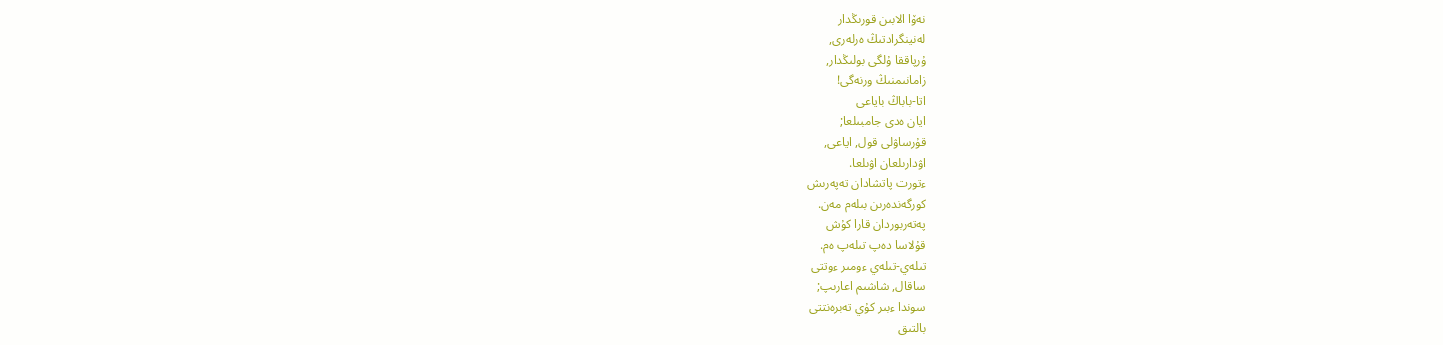نەۆا الابىن قورىڭدار
لەنينگرادتىڭ ەرلەرى,
ۇرپاققا ۇلگى بولىڭدار,
زامانىمنىڭ ورنەگى!
اتا-باباڭ باياعى
ايان ەدى جامبىلعا;
قۇرساۋلى قول, اياعى,
اۋدارىلعان اۋىلعا.
ءتورت پاتشادان تەپەرىش
كورگەندەرىن بىلەم مەن.
پەتەربوردان قارا كۇش
قۇلاسا دەپ تىلەپ ەم.
تىلەي-تىلەي ءومىر ءوتتى
ساقال, شاشىم اعارىپ;
سوندا ءبىر كۇي تەبرەنتتى
بالتىق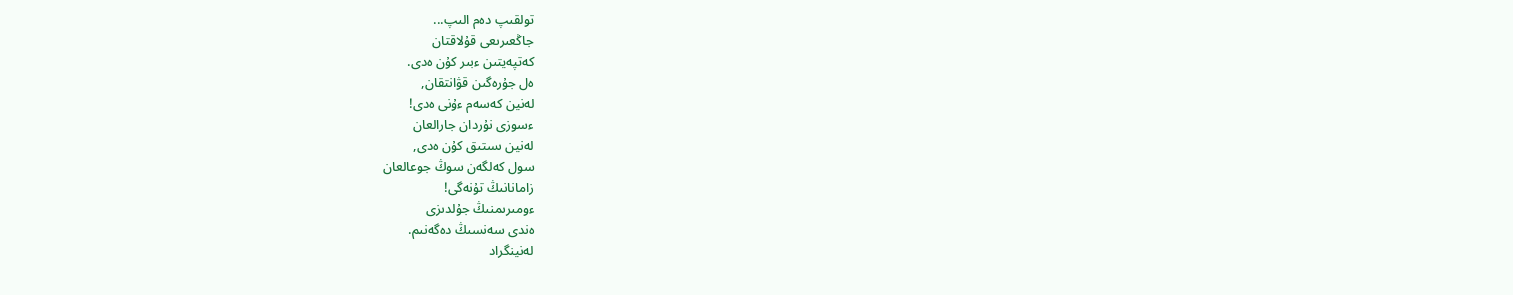تولقىپ دەم الىپ...
جاڭعىرىعى قۇلاقتان
كەتپەيتىن ءبىر كۇن ەدى.
ەل جۇرەگىن قۋانتقان,
لەنين كەسەم ءۇنى ەدى!
ءسوزى نۇردان جارالعان
لەنين ىستىق كۇن ەدى,
سول كەلگەن سوڭ جوعالعان
زامانانىڭ تۇنەگى!
ءومىرىمنىڭ جۇلدىزى
ەندى سەنسىڭ دەگەنىم.
لەنينگراد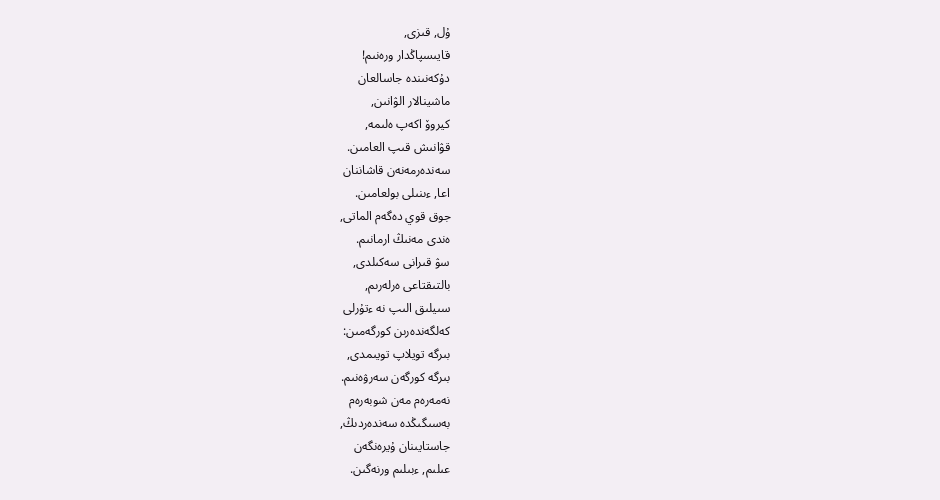ۇل, قىزى,
قايىسپاڭدار ورەنىم!
دۇكەنىندە جاسالعان
ماشينالار الۋانىن,
كيروۆ اكەپ ەلىمە,
قۋانىش قىپ العامىن.
سەندەرمەنەن قاشاننان
اعا, ءىنىلى بولعامىن.
جوق قوي دەگەم الماتى,
ەندى مەنىڭ ارمانىم.
سۋ قىرانى سەكىلدى,
بالتىقتاعى ەرلەرىم,
سىيلىق الىپ نە ءتۇرلى
كەلگەندەرىن كورگەمىن:
بىرگە تويلاپ تويىمدى,
بىرگە كورگەن سەرۋەنىم.
نەمەرەم مەن شوبەرەم
بەسىگىڭدە سەندەردىڭ,
جاستايىنان ۇيرەنگەن
عىلىم, ءبىلىم ورنەگىن.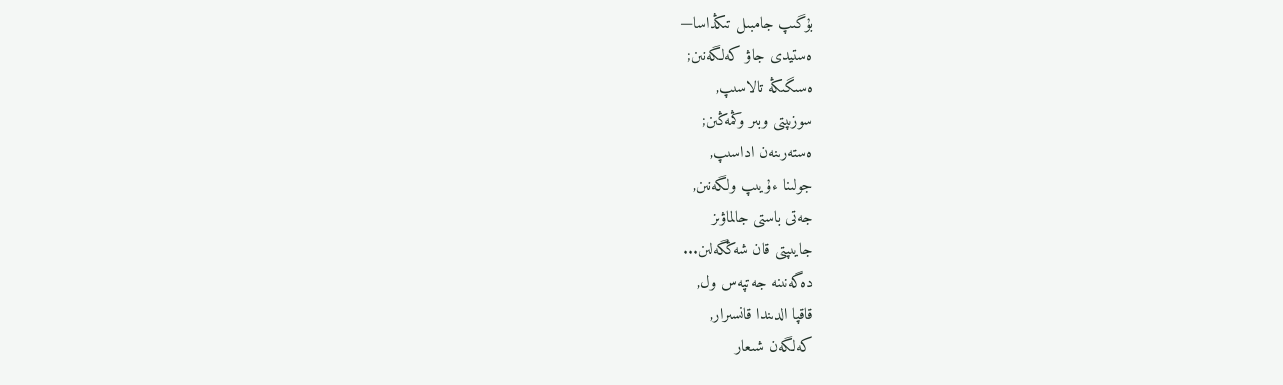بۇگىپ جامبىل تىڭداسا—
ەستيدى جاۋ كەلگەنىن;
ەسىگىڭە تالاسىپ,
سوزىپتى وبىر وڭمەڭىن;
ەستەرىنەن اداسىپ,
جولىنا ءۇيىپ ولگەنىن,
جەتى باستى جالماۋىز
جايىپتى قان شەڭگەلىن...
دەگەنىنە جەتپەس ول,
قاقپا الدىندا قانسىرار,
كەلگەن شىعار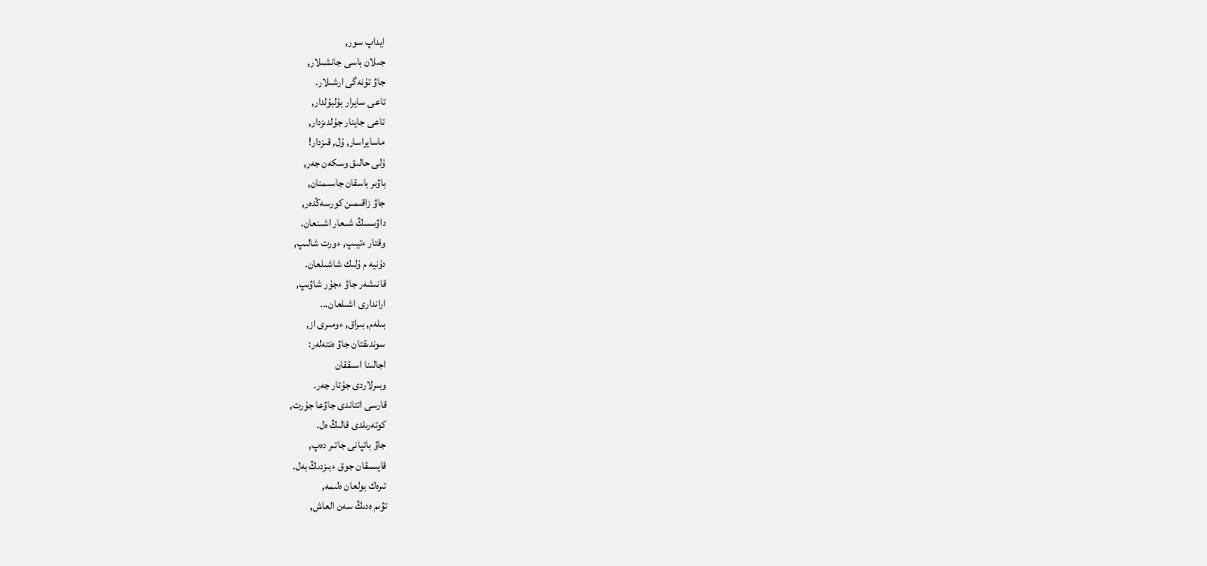ايداپ سور,
جىلان باسى جانشىلار,
جاۋ تۇنەگى ارشىلار.
تاعى سايرار بۇلبۇلدار,
تاعى جاينار جۇلدىزدار,
ماسايراسار, ۇل, قىزدار!
ۇلى حالىق وسكەن جەر,
باۋىر باسقان جاسىمنان,
جاۋ زاقىمىن كورسەڭدەر,
داۋىسىڭ شىعار اشىنعان.
وقتار ءتيىپ, ءورت شالىپ,
دۇنيە م ۇلىك شاشىلعان.
قانىشەر جاۋ ءجۇر شاۋىپ,
اراندارى اشىلعان...
بىلەم, بىراق, ءومىرى از,
سوندىقتان جاۋ ەنتەلەر:
اجالىنا اسىققان
وبىرلاردى جۇتار جەر.
قارسى اتتاندى جاۋعا جۇرت,
كوتەرىلدى قالىڭ ەل.
جاۋ باتپانى جاتىر دەپ,
قايىسقان جوق ءبىزدىڭ بەل.
تىرەك بولعان ەلىمە,
تۋىم ەدىڭ سەن العاش,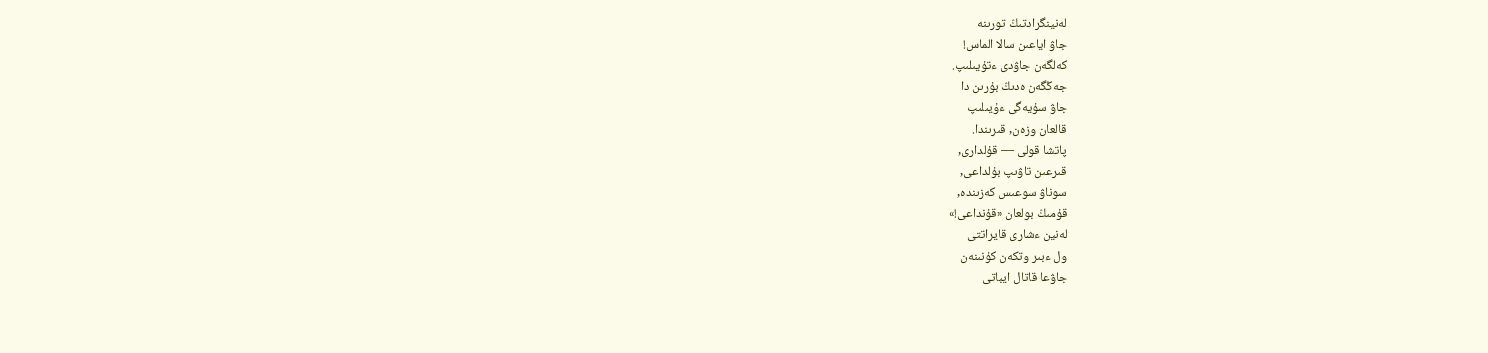لەنينگرادتىڭ تورىنە
جاۋ اياعىن سالا الماس!
كەلگەن جاۋدى ءتۇيىلىپ.
جەڭگەن ەدىڭ بۇرىن دا
جاۋ سۇيەگى ءۇيىلىپ
قالعان وزەن, قىرىندا.
پاتشا قولى — قۇلدارى,
قىرعىن تاۋىپ بۇلداعى,
سوناۋ سوعىس كەزىندە,
قۇمىڭ بولعان «قۇنداعى!»
لەنين ءشارى قايراتتى
ول ءبىر وتكەن كۇنىنەن
جاۋعا قاتال ايباتى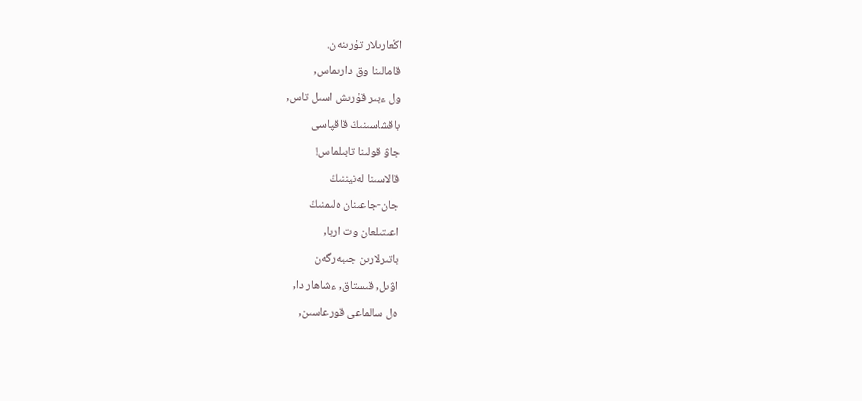اڭعارىلار تۇرىنەن.
قامالىنا وق دارىماس,
ول ءبىر قۇرىش اسىل تاس,
باقشاسىنىڭ قاقپاسى
جاۋ قولىنا تابىلماس!
قالاسىنا لەنيننىڭ
جان-جاعىنان ەلىمنىڭ
اعىتىلعان وت اربا,
باتىرلارىن جىبەرگەن
اۋىل, قىستاق, ءشاھار دا,
ەل سالماعى قورعاسىن,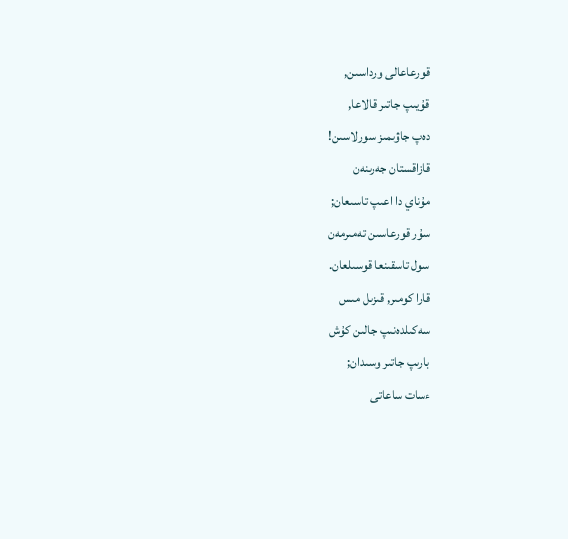قورعاعالى ورداسىن,
قۇيىپ جاتىر قالاعا,
دەپ جاۋىمىز سورلاسىن!
قازاقستان جەرىنەن
مۇناي دا اعىپ تاسىعان;
سۇر قورعاسىن تەمىرمەن
سول تاسقىنعا قوسىلعان.
قارا كومىر, قىزىل مىس
سەكىلدەنىپ جالىن كۇش
بارىپ جاتىر وسىدان;
ءسات ساعاتى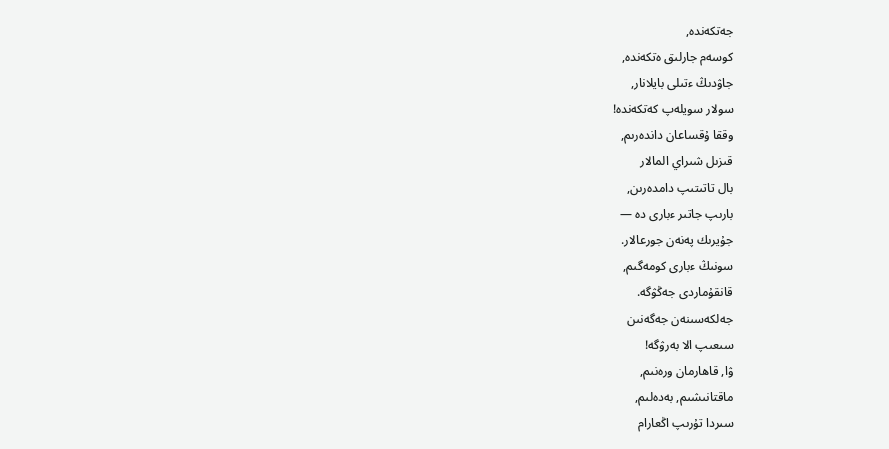جەتكەندە,
كوسەم جارلىق ەتكەندە,
جاۋدىڭ ءتىلى بايلانار,
سولار سويلەپ كەتكەندە!
وققا ۇقساعان داندەرىم,
قىزىل شىراي المالار
بال تاتىتىپ دامدەرىن,
بارىپ جاتىر ءبارى دە —
جۇيرىك پەنەن جورعالار.
سونىڭ ءبارى كومەگىم,
قانقۇماردى جەڭۋگە.
جەلكەسىنەن جەگەنىن
سىعىپ الا بەرۋگە!
ۋا, قاھارمان ورەنىم,
ماقتانىشىم, بەدەلىم,
سىردا تۇرىپ اڭعارام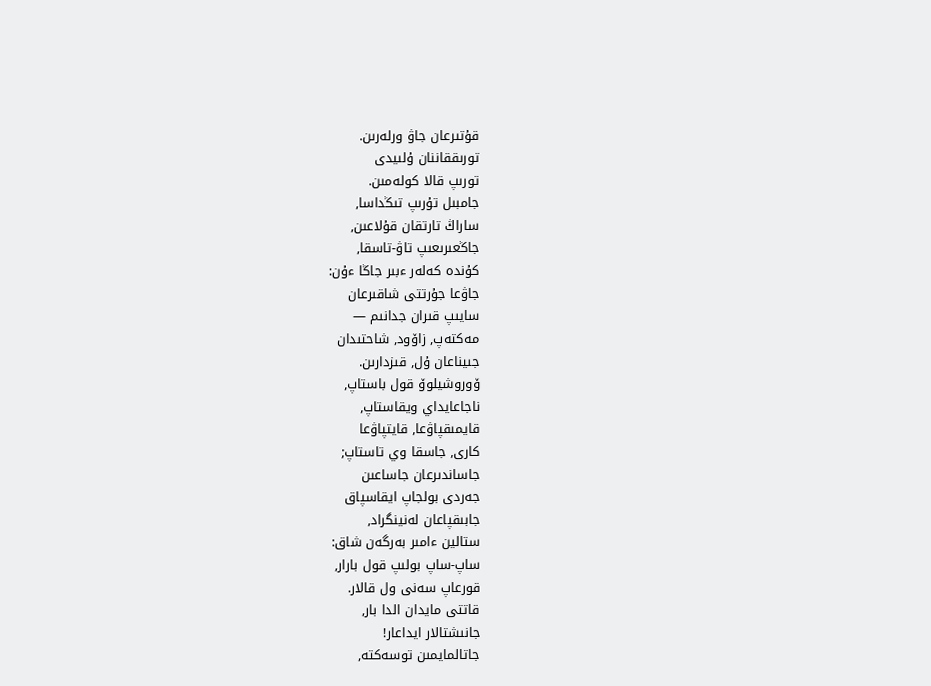قۇتىرعان جاۋ ورلەرىن.
تورىققاننان ۇلىيدى
تورىپ قالا كولەمىن.
جامبىل تۇرىپ تىڭداسا,
ساراڭ تارتقان قۇلاعىن,
جاڭعىرىعىپ تاۋ-تاسقا,
كۇندە كەلەر ءبىر جاڭا ءۇن:
جاۋعا جۇرتتى شاقىرعان
سايىپ قىران جدانىم —
مەكتەپ, زاۆود, شاحتىدان
جىيناعان ۇل, قىزدارىن.
ۆوروشيلوۆ قول باستاپ,
ناجاعايداي ويقاستاپ,
قايمىقپاۋعا, قايتپاۋعا
كارى, جاسقا وي تاستاپ;
جاساندىرعان جاساعىن
جەردى بولجاپ ايقاسپاق
جابىقپاعان لەنينگراد,
ستالين ءامىر بەرگەن شاق:
ساپ-ساپ بولىپ قول بارار,
قورعاپ سەنى ول قالار.
قاتتى مايدان الدا بار,
جانىشتالار ايداعار!
جاتالمايمىن توسەكتە,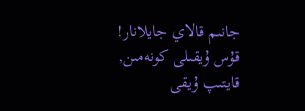جانىم قالاي جايلانار!
قۇس ۇيقىلى كونەمىن,
قايتىپ ۇيقى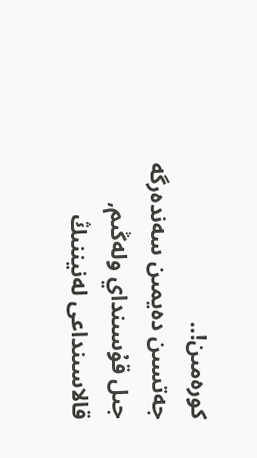كورەمىن!..
جەتسىن دەيمىن سەندەرگە
جىل قۇسىنداي ولەڭىم,
قالاسىنداعى لەنيننىڭ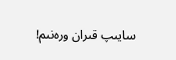سايىپ قىران ورەنىم!